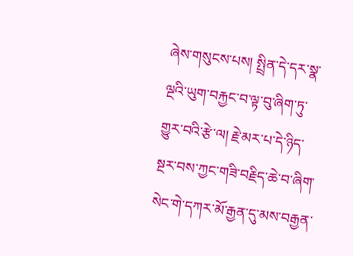ཞེས་གསུངས་པས། སྤྲིན་དེ་དར་སྣ་ལྔའི་ཡུག་བརྐྱང་བ་ལྟ་བུ་ཞིག་ཏུ་གྱུར་བའི་རྩེ་ལ། རྗེ་མར་པ་དེ་ཉིད་སྔར་བས་ཀྱང་གཟི་བརྗིད་ཆེ་བ་ཞིག་སེང་གེ་དཀར་མོ་རྒྱན་དུ་མས་བརྒྱན་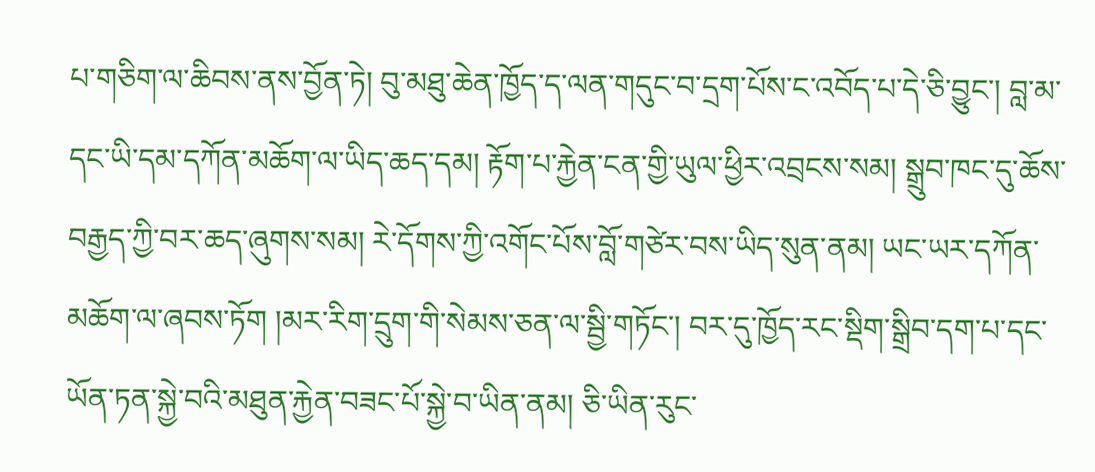པ་གཅིག་ལ་ཆིབས་ནས་བྱོན་ཏེ། བུ་མཐུ་ཆེན་ཁྱོད་ད་ལན་གདུང་བ་དྲག་པོས་ང་འབོད་པ་དེ་ཅི་བྱུང་། བླ་མ་དང་ཡི་དམ་དཀོན་མཆོག་ལ་ཡིད་ཆད་དམ། རྟོག་པ་རྐྱེན་ངན་གྱི་ཡུལ་ཕྱིར་འབྲངས་སམ། སྒྲུབ་ཁང་དུ་ཆོས་བརྒྱད་ཀྱི་བར་ཆད་ཞུགས་སམ། རེ་དོགས་ཀྱི་འགོང་པོས་བློ་གཙེར་བས་ཡིད་སུན་ནམ། ཡང་ཡར་དཀོན་མཆོག་ལ་ཞབས་ཏོག །མར་རིག་དྲུག་གི་སེམས་ཅན་ལ་སྦྱི་གཏོང་། བར་དུ་ཁྱོད་རང་སྡིག་སྒྲིབ་དག་པ་དང་ཡོན་ཏན་སྐྱེ་བའི་མཐུན་རྐྱེན་བཟང་པོ་སྐྱེ་བ་ཡིན་ནམ། ཅི་ཡིན་རུང་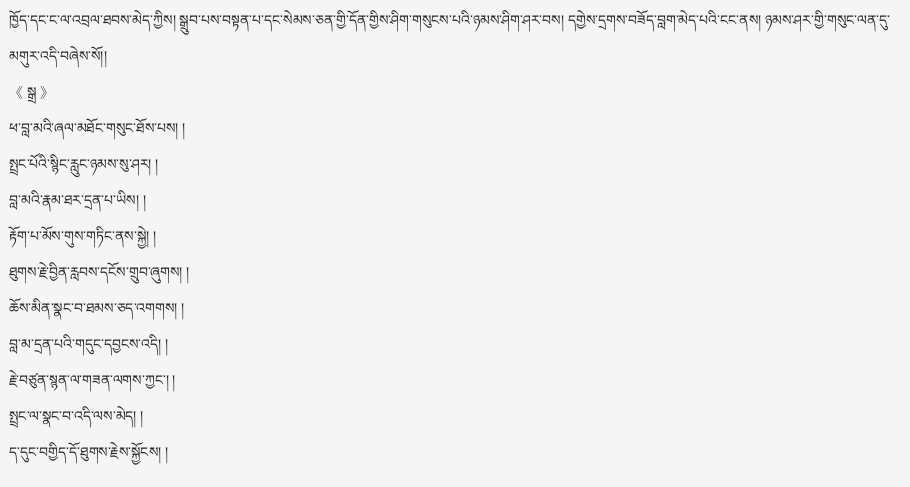ཁྱོད་དང་ང་ལ་འབྲལ་ཐབས་མེད་ཀྱིས། སྒྲུབ་པས་བསྟན་པ་དང་སེམས་ཅན་གྱི་དོན་གྱིས་ཤིག་གསུངས་པའི་ཉམས་ཤིག་ཤར་བས། དགྱེས་དྲགས་བཟོད་བླག་མེད་པའི་ངང་ནས། ཉམས་ཤར་གྱི་གསུང་ལན་དུ་མགུར་འདི་བཞེས་སོ།།
《 སྒྲ 》
ཕ་བླ་མའི་ཞལ་མཐོང་གསུང་ཐོས་པས། །
སྤྲང་པོའི་སྙིང་རླུང་ཉམས་སུ་ཤར། །
བླ་མའི་རྣམ་ཐར་དྲན་པ་ཡིས། །
རྟོག་པ་མོས་གུས་གཏིང་ནས་སྐྱེ། །
ཐུགས་རྗེ་བྱིན་རླབས་དངོས་གྲུབ་ཞུགས། །
ཆོས་མིན་སྣང་བ་ཐམས་ཅད་འགགས། །
བླ་མ་དྲན་པའི་གདུང་དབྱངས་འདི། །
རྗེ་བཙུན་སྙན་ལ་གཟན་ལགས་ཀྱང་། །
སྤྲང་ལ་སྣང་བ་འདི་ལས་མེད། །
ད་དུང་བགྱིད་དོ་ཐུགས་རྗེས་སྐྱོངས། །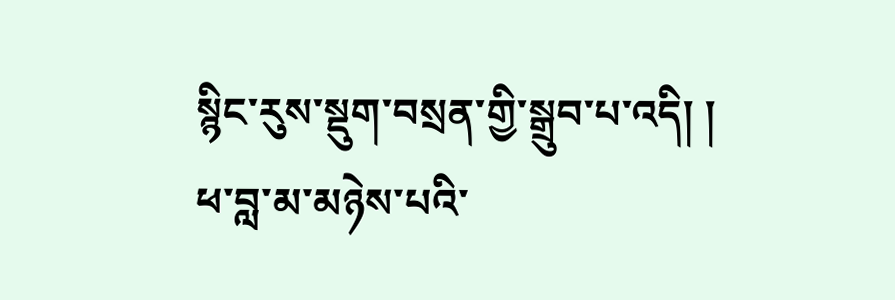སྙིང་རུས་སྡུག་བསྲན་གྱི་སྒྲུབ་པ་འདི། །
ཕ་བླ་མ་མཉེས་པའི་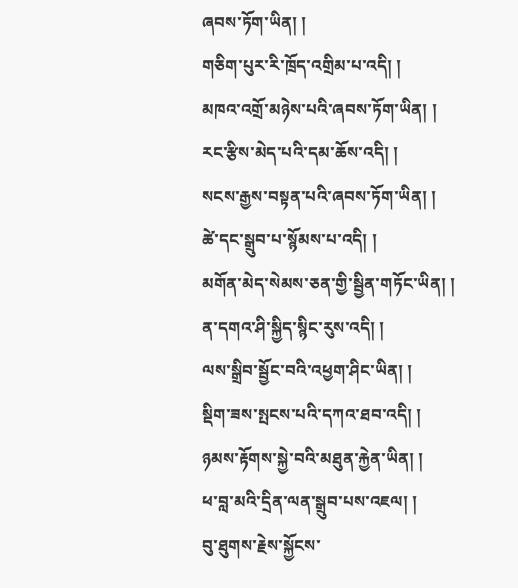ཞབས་ཏོག་ཡིན། །
གཅིག་པུར་རི་ཁྲོད་འགྲིམ་པ་འདི། །
མཁའ་འགྲོ་མཉེས་པའི་ཞབས་ཏོག་ཡིན། །
རང་རྩིས་མེད་པའི་དམ་ཆོས་འདི། །
སངས་རྒྱས་བསྟན་པའི་ཞབས་ཏོག་ཡིན། །
ཚེ་དང་སྒྲུབ་པ་སྙོམས་པ་འདི། །
མགོན་མེད་སེམས་ཅན་གྱི་སྦྱིན་གཏོང་ཡིན། །
ན་དགའ་ཤི་སྐྱིད་སྙིང་རུས་འདི། །
ལས་སྒྲིབ་སྦྱོང་བའི་འཕྱག་ཤིང་ཡིན། །
སྡིག་ཟས་སྤངས་པའི་དཀའ་ཐབ་འདི། །
ཉམས་རྟོགས་སྐྱེ་བའི་མཐུན་རྐྱེན་ཡིན། །
ཕ་བླ་མའི་དྲིན་ལན་སྒྲུབ་པས་འཇལ། །
བུ་ཐུགས་རྗེས་སྐྱོངས་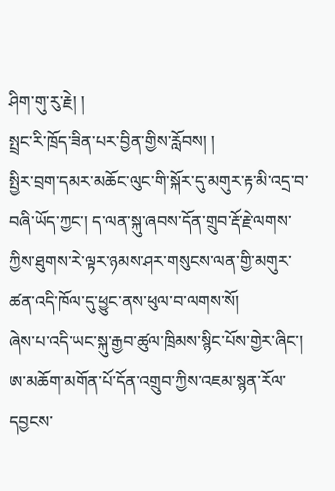ཤིག་གུ་རུ་རྗེ། །
སྤྲང་རི་ཁྲོད་ཟིན་པར་བྱིན་གྱིས་རློབས། །
སྤྱིར་བྲག་དམར་མཆོང་ལུང་གི་སྐོར་དུ་མགུར་རྟ་མི་འདྲ་བ་བཞི་ཡོད་ཀྱང་། ད་ལན་སྐུ་ཞབས་དོན་གྲུབ་རྡོ་རྗེ་ལགས་ཀྱིས་ཐུགས་རེ་ལྟར་ཉམས་ཤར་གསུངས་ལན་གྱི་མགུར་ཚན་འདི་ཁོལ་དུ་ཕྱུང་ནས་ཕུལ་བ་ལགས་སོ།
ཞེས་པ་འདི་ཡང་སྐུ་རྒྱབ་ཚུལ་ཁྲིམས་སྙིང་པོས་གྱེར་ཞིང་། ཨ་མཆོག་མགོན་པོ་དོན་འགྲུབ་ཀྱིས་འཇམ་སྙན་རོལ་དབྱངས་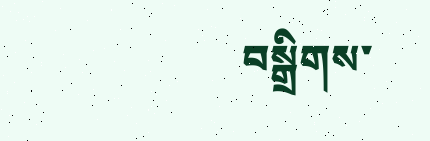བསྒྲིགས་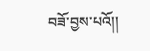བཟོ་བྱས་པའོ།།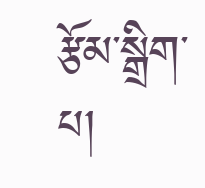རྩོམ་སྒྲིག་པ།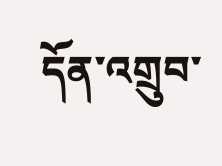དོན་འགྲུབ་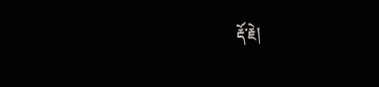རྡོ་རྗེ།